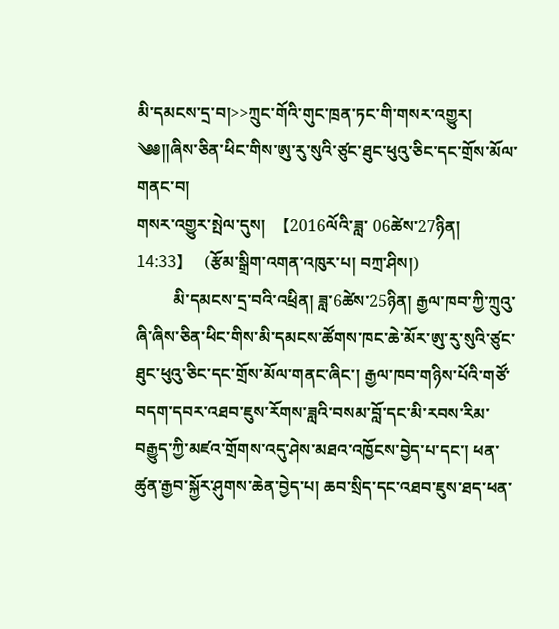མི་དམངས་དྲ་བ།>>ཀྲུང་གོའི་གུང་ཁྲན་ཏང་གི་གསར་འགྱུར།
༄༅།།ཞིས་ཅིན་ཕིང་གིས་ཨུ་རུ་སུའི་ཙུང་ཐུང་ཕུའུ་ཅིང་དང་གྲོས་མོལ་གནང་བ།
གསར་འགྱུར་སྤེལ་དུས།  【2016ལོའི་ཟླ་ 06ཚེས་27ཉིན། 14:33】   (རྩོམ་སྒྲིག་འགན་འཁུར་པ། བཀྲ་ཤིས།)
         མི་དམངས་དྲ་བའི་འཕྲིན། ཟླ་6ཚེས་25ཉིན། རྒྱལ་ཁབ་ཀྱི་ཀྲུའུ་ཞི་ཞིས་ཅིན་ཕིང་གིས་མི་དམངས་ཚོགས་ཁང་ཆེ་མོར་ཨུ་རུ་སུའི་ཙུང་ཐུང་ཕུའུ་ཅིང་དང་གྲོས་མོལ་གནང་ཞིང་། རྒྱལ་ཁབ་གཉིས་པོའི་གཙོ་བདག་དབར་འཐབ་ཇུས་རོགས་ཟླའི་བསམ་བློ་དང་མི་རབས་རིམ་བརྒྱུད་ཀྱི་མཛའ་གྲོགས་འདུ་ཤེས་མཐའ་འཁྱོངས་བྱེད་པ་དང་། ཕན་ཚུན་རྒྱབ་སྐྱོར་ཤུགས་ཆེན་བྱེད་པ། ཆབ་སྲིད་དང་འཐབ་ཇུས་ཐད་ཕན་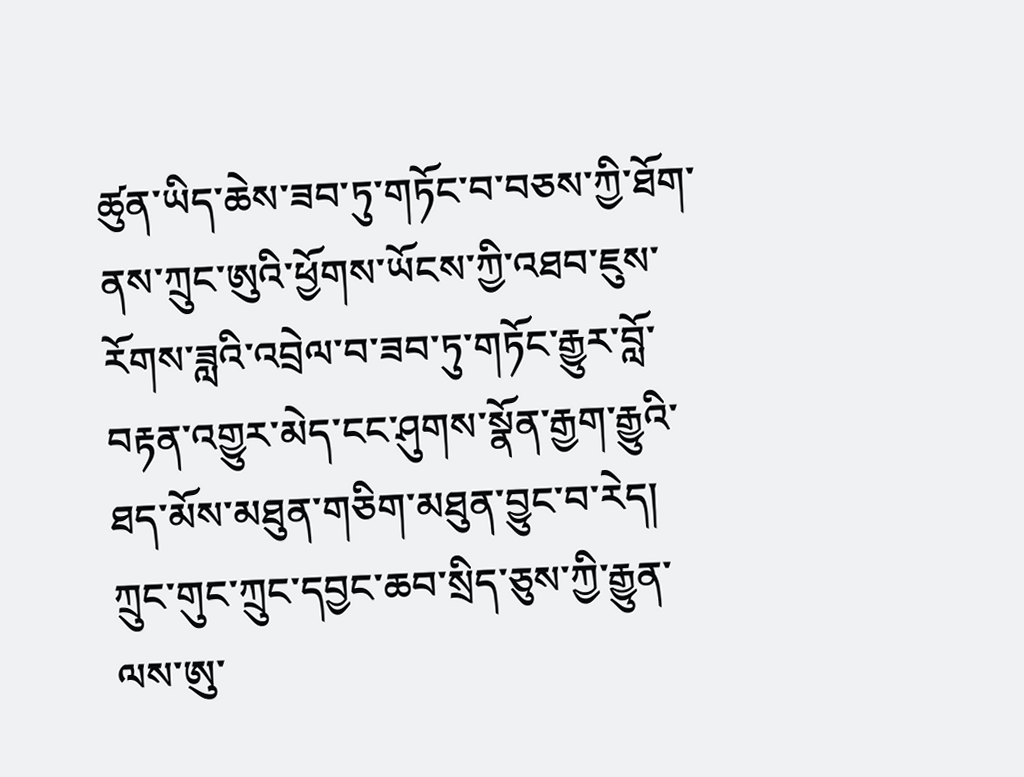ཚུན་ཡིད་ཆེས་ཟབ་ཏུ་གཏོང་བ་བཅས་ཀྱི་ཐོག་ནས་ཀྲུང་ཨུའི་ཕྱོགས་ཡོངས་ཀྱི་འཐབ་ཇུས་རོགས་ཟླའི་འབྲེལ་བ་ཟབ་ཏུ་གཏོང་རྒྱུར་བློ་བརྟན་འགྱུར་མེད་ངང་ཤུགས་སྣོན་རྒྱག་རྒྱུའི་ཐད་མོས་མཐུན་གཅིག་མཐུན་བྱུང་བ་རེད། ཀྲུང་གུང་ཀྲུང་དབྱང་ཆབ་སྲིད་ཅུས་ཀྱི་རྒྱུན་ལས་ཨུ་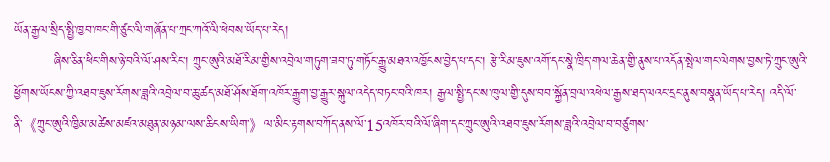ཡོན་རྒྱལ་སྲིད་སྤྱི་ཁྱབ་ཁང་གི་ཙུང་ལི་གཞོན་པ་ཀྲང་ཀའོ་ལི་ཕེབས་ཡོད་པ་རེད།
         ཞིས་ཅིན་ཕིང་གིས་ཉེ་བའི་ལོ་ཤས་རིང་། ཀྲུང་ཨུའི་མཐོ་རིམ་གྱིས་འབྲེལ་གཏུག་ཟབ་ཏུ་གཏོང་རྒྱུ་མཐའ་འཁྱོངས་བྱེད་པ་དང་། རྩེ་རིམ་ཇུས་འགོ་དང་སྣེ་ཁྲིད་གལ་ཆེན་གྱི་ནུས་པ་འདོན་སྤེལ་གང་ལེགས་བྱས་ཏེ་ཀྲུང་ཨུའི་ཕྱོགས་ཡོངས་ཀྱི་འཐབ་ཇུས་རོགས་ཟླའི་འབྲེལ་བ་ཆུ་ཚད་མཐོ་ཤོས་ཐོག་འཁོར་རྒྱུག་བྱ་རྒྱུར་སྐུལ་འདེད་བཏང་བའི་ཁར། རྒྱལ་སྤྱི་དང་ས་ཁུལ་གྱི་དུས་བབ་སྐྱོན་བྲལ་འཕེལ་རྒྱས་ཐད་ལའང་དྲང་ནུས་བསྣན་ཡོད་པ་རེད། འདི་ལོ་ནི་《ཀྲུང་ཨུའི་ཁྱིམ་མཚེས་མཛའ་མཐུན་མཉམ་ལས་ཆིངས་ཡིག་》ལ་མིང་རྟགས་བཀོད་ནས་ལོ་15འཁོར་བའི་ལོ་ཞིག་དང་ཀྲུང་ཨུའི་འཐབ་ཇུས་རོགས་ཟླའི་འབྲེལ་བ་བཙུགས་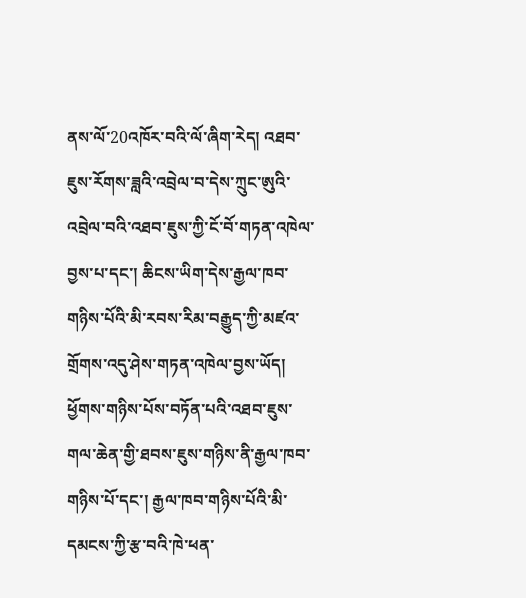ནས་ལོ་20འཁོར་བའི་ལོ་ཞིག་རེད། འཐབ་ཇུས་རོགས་ཟླའི་འབྲེལ་བ་དེས་ཀྲུང་ཨུའི་འབྲེལ་བའི་འཐབ་ཇུས་ཀྱི་ངོ་བོ་གཏན་འཁེལ་བྱས་པ་དང་། ཆིངས་ཡིག་དེས་རྒྱལ་ཁབ་གཉིས་པོའི་མི་རབས་རིམ་བརྒྱུད་ཀྱི་མཛའ་གྲོགས་འདུ་ཤེས་གཏན་འཁེལ་བྱས་ཡོད། ཕྱོགས་གཉིས་པོས་བཏོན་པའི་འཐབ་ཇུས་གལ་ཆེན་གྱི་ཐབས་ཇུས་གཉིས་ནི་རྒྱལ་ཁབ་གཉིས་པོ་དང་། རྒྱལ་ཁབ་གཉིས་པོའི་མི་དམངས་ཀྱི་རྩ་བའི་ཁེ་ཕན་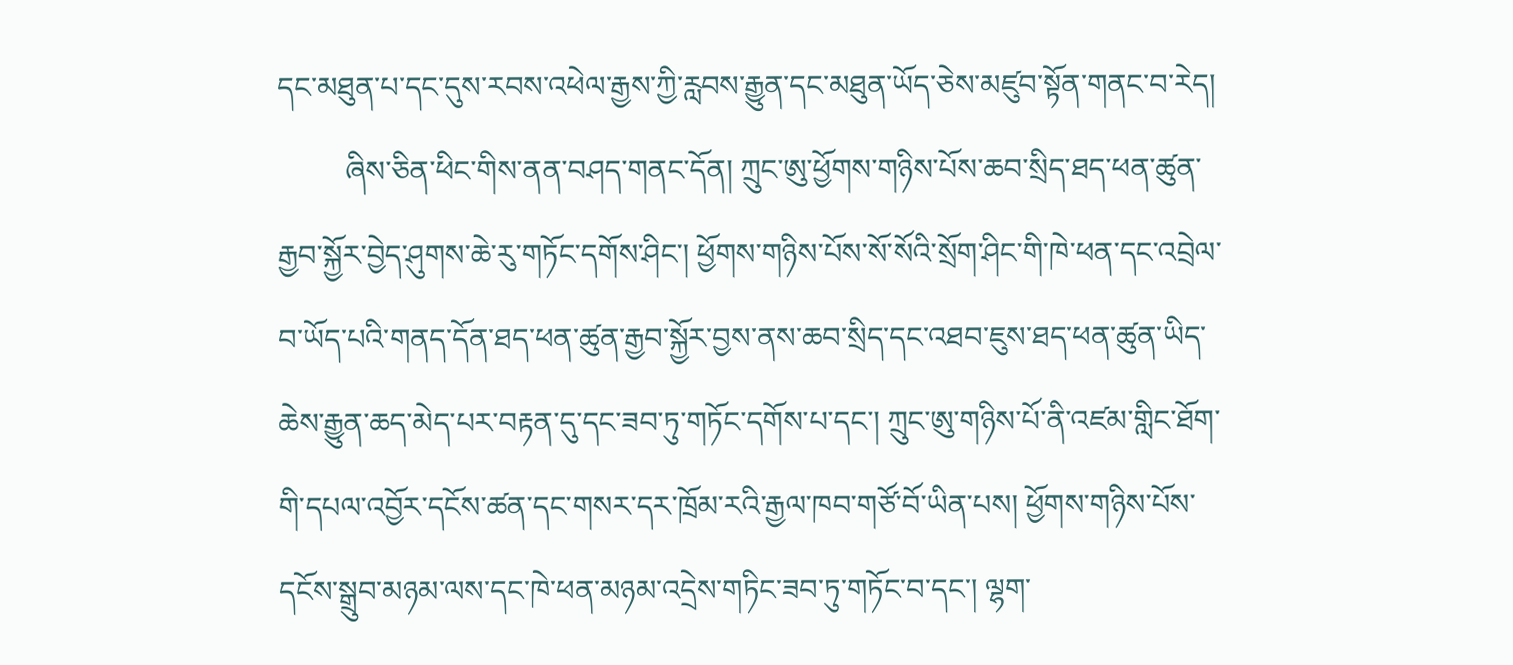དང་མཐུན་པ་དང་དུས་རབས་འཕེལ་རྒྱས་ཀྱི་རླབས་རྒྱུན་དང་མཐུན་ཡོད་ཅེས་མཛུབ་སྟོན་གནང་བ་རེད།
         ཞིས་ཅིན་ཕིང་གིས་ནན་བཤད་གནང་དོན། ཀྲུང་ཨུ་ཕྱོགས་གཉིས་པོས་ཆབ་སྲིད་ཐད་ཕན་ཚུན་རྒྱབ་སྐྱོར་བྱེད་ཤུགས་ཆེ་རུ་གཏོང་དགོས་ཤིང་། ཕྱོགས་གཉིས་པོས་སོ་སོའི་སྲོག་ཤིང་གི་ཁེ་ཕན་དང་འབྲེལ་བ་ཡོད་པའི་གནད་དོན་ཐད་ཕན་ཚུན་རྒྱབ་སྐྱོར་བྱས་ནས་ཆབ་སྲིད་དང་འཐབ་ཇུས་ཐད་ཕན་ཚུན་ཡིད་ཆེས་རྒྱུན་ཆད་མེད་པར་བརྟན་དུ་དང་ཟབ་ཏུ་གཏོང་དགོས་པ་དང་། ཀྲུང་ཨུ་གཉིས་པོ་ནི་འཛམ་གླིང་ཐོག་གི་དཔལ་འབྱོར་དངོས་ཚན་དང་གསར་དར་ཁྲོམ་རའི་རྒྱལ་ཁབ་གཙོ་བོ་ཡིན་པས། ཕྱོགས་གཉིས་པོས་དངོས་སྒྲུབ་མཉམ་ལས་དང་ཁེ་ཕན་མཉམ་འདྲེས་གཏིང་ཟབ་ཏུ་གཏོང་བ་དང་། ལྷག་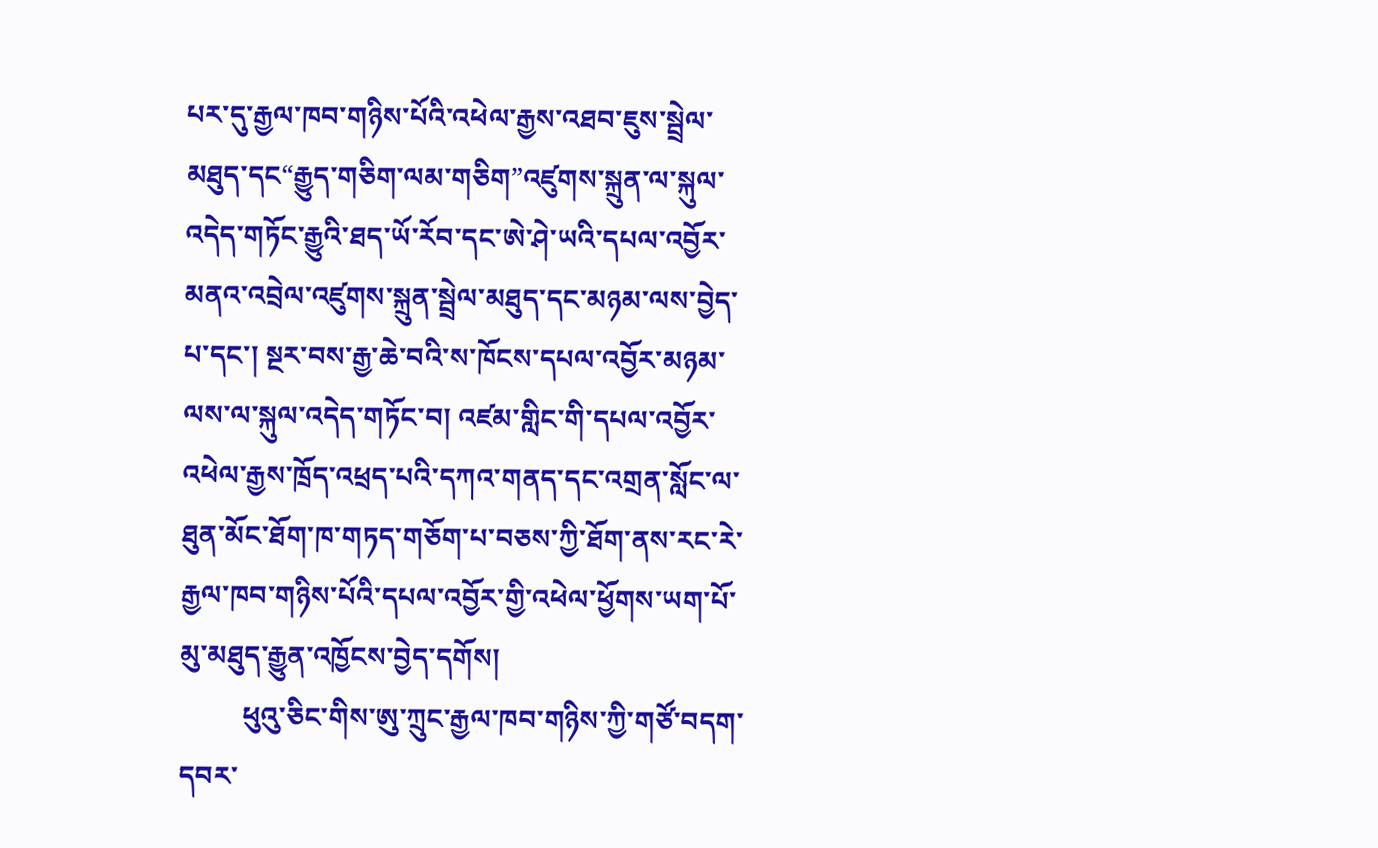པར་དུ་རྒྱལ་ཁབ་གཉིས་པོའི་འཕེལ་རྒྱས་འཐབ་ཇུས་སྦྲེལ་མཐུད་དང“རྒྱུད་གཅིག་ལམ་གཅིག”འཛུགས་སྐྲུན་ལ་སྐུལ་འདེད་གཏོང་རྒྱུའི་ཐད་ཡོ་རོབ་དང་ཨེ་ཤེ་ཡའི་དཔལ་འབྱོར་མནའ་འབྲེལ་འཛུགས་སྐྲུན་སྦྲེལ་མཐུད་དང་མཉམ་ལས་བྱེད་པ་དང་། སྔར་བས་རྒྱ་ཆེ་བའི་ས་ཁོངས་དཔལ་འབྱོར་མཉམ་ལས་ལ་སྐུལ་འདེད་གཏོང་བ། འཛམ་གླིང་གི་དཔལ་འབྱོར་འཕེལ་རྒྱས་ཁྲོད་འཕྲད་པའི་དཀའ་གནད་དང་འགྲན་སློང་ལ་ཐུན་མོང་ཐོག་ཁ་གཏད་གཅོག་པ་བཅས་ཀྱི་ཐོག་ནས་རང་རེ་རྒྱལ་ཁབ་གཉིས་པོའི་དཔལ་འབྱོར་གྱི་འཕེལ་ཕྱོགས་ཡག་པོ་མུ་མཐུད་རྒྱུན་འཁྱོངས་བྱེད་དགོས།
         ཕུའུ་ཅིང་གིས་ཨུ་ཀྲུང་རྒྱལ་ཁབ་གཉིས་ཀྱི་གཙོ་བདག་དབར་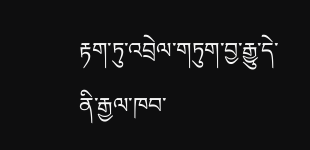རྟག་ཏུ་འབྲེལ་གཏུག་བྱ་རྒྱུ་དེ་ནི་རྒྱལ་ཁབ་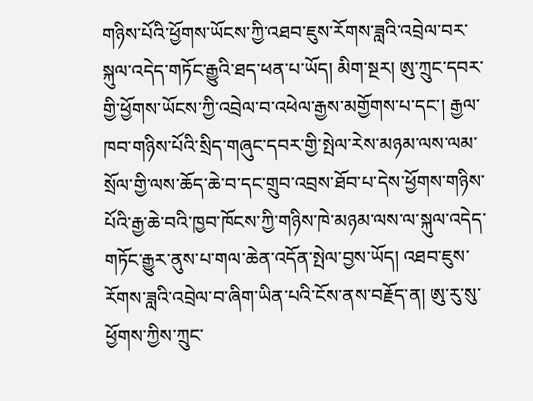གཉིས་པོའི་ཕྱོགས་ཡོངས་ཀྱི་འཐབ་ཇུས་རོགས་ཟླའི་འབྲེལ་བར་སྐུལ་འདེད་གཏོང་རྒྱུའི་ཐད་ཕན་པ་ཡོད། མིག་སྔར། ཨུ་ཀྲུང་དབར་གྱི་ཕྱོགས་ཡོངས་ཀྱི་འབྲེལ་བ་འཕེལ་རྒྱས་མགྱོགས་པ་དང་། རྒྱལ་ཁབ་གཉིས་པོའི་སྲིད་གཞུང་དབར་གྱི་སྤེལ་རེས་མཉམ་ལས་ལམ་སྲོལ་གྱི་ལས་ཆོད་ཆེ་བ་དང་གྲུབ་འབྲས་ཐོབ་པ་དེས་ཕྱོགས་གཉིས་པོའི་རྒྱ་ཆེ་བའི་ཁྱབ་ཁོངས་ཀྱི་གཉིས་ཁེ་མཉམ་ལས་ལ་སྐུལ་འདེད་གཏོང་རྒྱུར་ནུས་པ་གལ་ཆེན་འདོན་སྤེལ་བྱས་ཡོད། འཐབ་ཇུས་རོགས་ཟླའི་འབྲེལ་བ་ཞིག་ཡིན་པའི་ངོས་ནས་བརྗོད་ན། ཨུ་རུ་སུ་ཕྱོགས་ཀྱིས་ཀྲུང་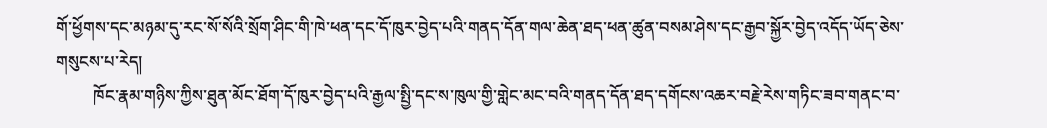གོ་ཕྱོགས་དང་མཉམ་དུ་རང་སོ་སོའི་སྲོག་ཤིང་གི་ཁེ་ཕན་དང་དོ་ཁུར་བྱེད་པའི་གནད་དོན་གལ་ཆེན་ཐད་ཕན་ཚུན་བསམ་ཤེས་དང་རྒྱབ་སྐྱོར་བྱེད་འདོད་ཡོད་ཅེས་གསུངས་པ་རེད།
         ཁོང་རྣམ་གཉིས་ཀྱིས་ཐུན་མོང་ཐོག་དོ་ཁུར་བྱེད་པའི་རྒྱལ་སྤྱི་དང་ས་ཁུལ་གྱི་གླེང་མང་བའི་གནད་དོན་ཐད་དགོངས་འཆར་བརྗེ་རེས་གཏིང་ཟབ་གནང་བ་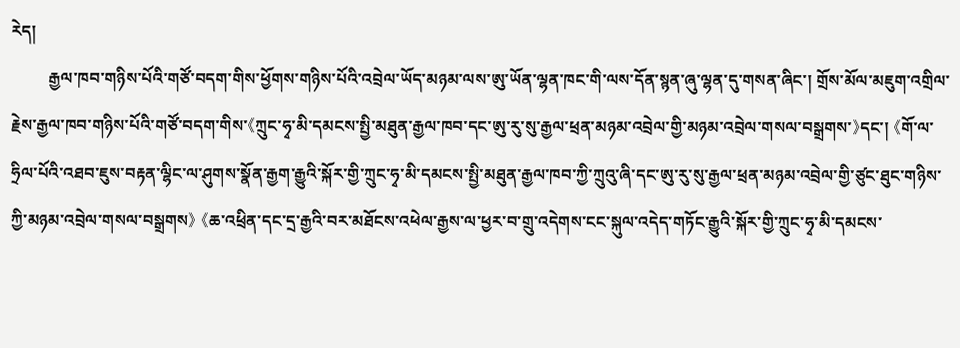རེད།
         རྒྱལ་ཁབ་གཉིས་པོའི་གཙོ་བདག་གིས་ཕྱོགས་གཉིས་པོའི་འབྲེལ་ཡོད་མཉམ་ལས་ཨུ་ཡོན་ལྷན་ཁང་གི་ལས་དོན་སྙན་ཞུ་ལྷན་དུ་གསན་ཞིང་། གྲོས་མོལ་མཇུག་འགྲིལ་རྗེས་རྒྱལ་ཁབ་གཉིས་པོའི་གཙོ་བདག་གིས་《ཀྲུང་ཧྭ་མི་དམངས་སྤྱི་མཐུན་རྒྱལ་ཁབ་དང་ཨུ་རུ་སུ་རྒྱལ་ཕྲན་མཉམ་འབྲེལ་གྱི་མཉམ་འབྲེལ་གསལ་བསྒྲགས་》དང་། 《གོ་ལ་ཧྲིལ་པོའི་འཐབ་ཇུས་བརྟན་ལྷིང་ལ་ཤུགས་སྣོན་རྒྱག་རྒྱུའི་སྐོར་གྱི་ཀྲུང་ཧྭ་མི་དམངས་སྤྱི་མཐུན་རྒྱལ་ཁབ་ཀྱི་ཀྲུའུ་ཞི་དང་ཨུ་རུ་སུ་རྒྱལ་ཕྲན་མཉམ་འབྲེལ་གྱི་ཙུང་ཐུང་གཉིས་ཀྱི་མཉམ་འབྲེལ་གསལ་བསྒྲགས》 《ཆ་འཕྲིན་དང་དྲ་རྒྱའི་བར་མཐོངས་འཕེལ་རྒྱས་ལ་ཕྱར་བ་གྲུ་འདེགས་ངང་སྐུལ་འདེད་གཏོང་རྒྱུའི་སྐོར་གྱི་ཀྲུང་ཧྭ་མི་དམངས་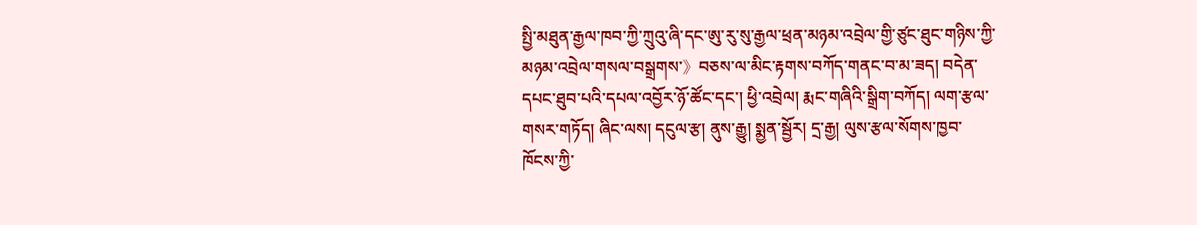སྤྱི་མཐུན་རྒྱལ་ཁབ་ཀྱི་ཀྲུའུ་ཞི་དང་ཨུ་རུ་སུ་རྒྱལ་ཕྲན་མཉམ་འབྲེལ་གྱི་ཙུང་ཐུང་གཉིས་ཀྱི་མཉམ་འབྲེལ་གསལ་བསྒྲགས་》བཅས་ལ་མིང་རྟགས་བཀོད་གནང་བ་མ་ཟད། བདེན་དཔང་ཐུབ་པའི་དཔལ་འབྱོར་ཉོ་ཚོང་དང་། ཕྱི་འབྲེལ། རྨང་གཞིའི་སྒྲིག་བཀོད། ལག་རྩལ་གསར་གཏོད། ཞིང་ལས། དངུལ་རྩ། ནུས་རྒྱུ། སྨྱན་སྦྱོར། དྲ་རྒྱ། ལུས་རྩལ་སོགས་ཁྱབ་ཁོངས་ཀྱི་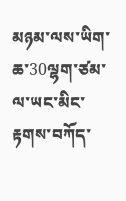མཉམ་ལས་ཡིག་ཆ་30ལྷག་ཙམ་ལ་ཡང་མིང་རྟགས་བཀོད་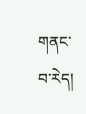གནང་བ་རེད།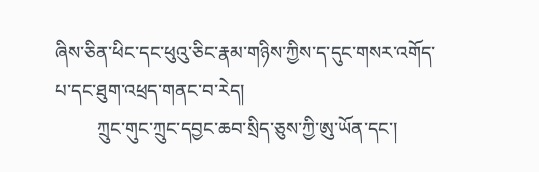ཞིས་ཅིན་ཕིང་དང་ཕུའུ་ཅིང་རྣམ་གཉིས་ཀྱིས་ད་དུང་གསར་འགོད་པ་དང་ཐུག་འཕྲད་གནང་བ་རེད།
         ཀྲུང་གུང་ཀྲུང་དབྱང་ཆབ་སྲིད་ཅུས་ཀྱི་ཨུ་ཡོན་དང་།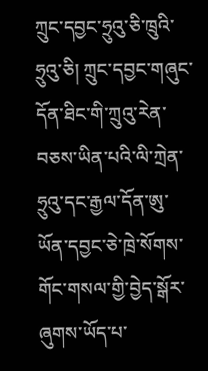ཀྲུང་དབྱང་ཧྲུའུ་ཅི་ཁྲུའི་ཧྲུའུ་ཅི། ཀྲུང་དབྱང་གཞུང་དོན་ཐིང་གི་ཀྲུའུ་རེན་བཅས་ཡིན་པའི་ལི་ཀྲེན་ཧྲུའུ་དང་རྒྱལ་དོན་ཨུ་ཡོན་དབྱང་ཅེ་ཁྲེ་སོགས་གོང་གསལ་གྱི་བྱེད་སྒོར་ཞུགས་ཡོད་པ་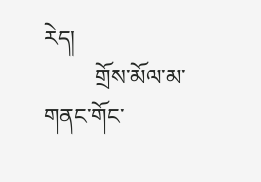རེད།
         གྲོས་མོལ་མ་གནང་གོང་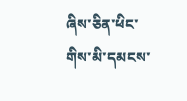ཞིས་ཅིན་ཕིང་གིས་མི་དམངས་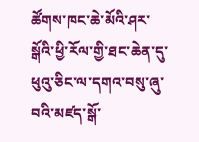ཚོགས་ཁང་ཆེ་མོའི་ཤར་སྒོའི་ཕྱི་རོལ་གྱི་ཐང་ཆེན་དུ་ཕུའུ་ཅིང་ལ་དགའ་བསུ་ཞུ་བའི་མཛད་སྒོ་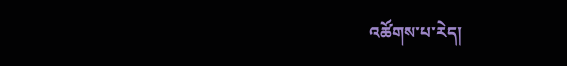འཚོགས་པ་རེད།